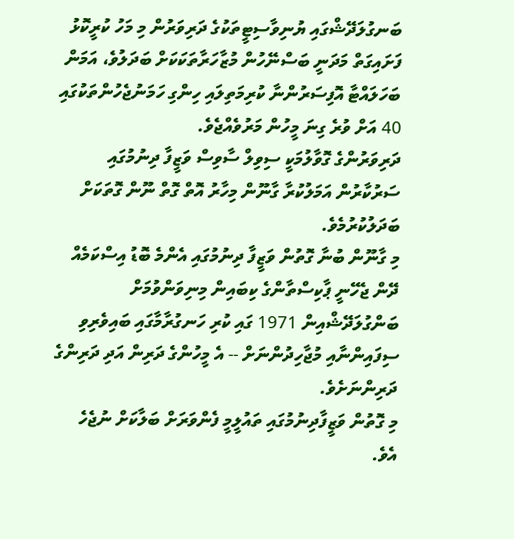ބަނގުލަދޭޝްގައި ޔުނިވާސިޓީތަކުގެ ދަރިވަރުން މި މަހު ކުރީކޮޅު ފަށައިގަތް މަދަނީ ބަސްނޭހުން މުޒާހަރާތަކަކަށް ބަދަލުވެ، އަމަން ބަހަލައްޓާ އޮފިސަރުންނާ ކުރިމަތިލައި ހިންގި ހަމަނުޖެހުންތަކުގައި 40 އަށް ވުރެ ގިނަ މީހުން މަރުވެއްޖެވެ.
ދަރިވަރުންގެ ގޮވާލުމަކީ ސިވިލް ސާވިސް ވަޒީފާ ދިނުމުގައި ސަރުކާރުން އަމަލުކުރާ ގާނޫން މިހާރު އޮތް ގޮތް ނޫން ގޮތަކަށް ބަދަލުކުރުމެވެ.
މި ގާނޫން ބުނާ ގޮތުން ވަޒީފާ ދިނުމުގައި އެންމެ ބޮޑު އިސްކަމެއް ދޭން ޖެހޭނީ ޕާކިސްތާންގެ ކިބައިން މިނިވަންވުމަށް ބަންގުލަދޭޝްއިން 1971 ގައި ކުރި ހަނގުރާމާގައި ބައިވެރިވި ސިފައިންނާއި މުޖާހިދުންނަށް -- އެ މީހުންގެ ދަރިން އަދި ދަރިންގެ ދަރިންނަށެވެ.
މި ގޮތުން ވަޒީފާދިނުމުގައި ތައުލީމީ ފެންވަރަށް ބަލާކަށް ނުޖެހެ އެވެ.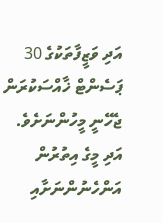އަދި ވަޒީފާތަކުގެ 30 ޕަސެންޓް ޚާއްސަކުރަން ޖެހޭނީ މީހުންނަށެވެ. އަދި މީގެ އިތުރުން އަންހެނުންނަށާއި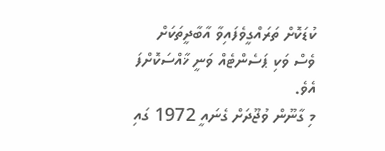ކުޑަކޮށް ތަރައްގީވެފައިވާ އާބާދީތަކަށް ވެސް ވަކި ޕަސެންޓެއް ވަނީ ޚާއްސަކޮށްފަ އެވެ.
މި ގާނޫން ވުޖޫދަށް ގެނައީ 1972 ގައި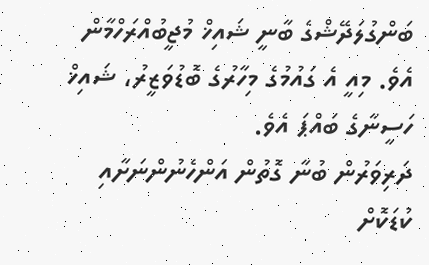ބަންގުލަދޭޝްގެ ބާނީ ޝައިޚް މުޖީބުއްރަހްމާން އެވެ. މިއީ އެ ގައުމުގެ މިހާރުގެ ބޮޑުވަޒީރު، ޝައިޚް ހަސީނާގެ ބައްޕަ އެވެ.
ދަރިވަރުން ބުނާ ގޮތުން އަންހެނުންނަށާއި ކުޑަކޮށް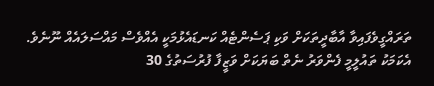ތަރައްގީވެފައިވާ އާބާދީތަކަށް ވަކި ޕަސެންޓެއް ކަނޑައެޅުމަކީ އެއްވެސް މައްސަލައެއް ނޫނެވެ. އެކަމަކު ތައުލީމީ ފެންވަރު ނެތް ބަޔަކަށް ވަޒީފާ ފުރުސަތުގެ 30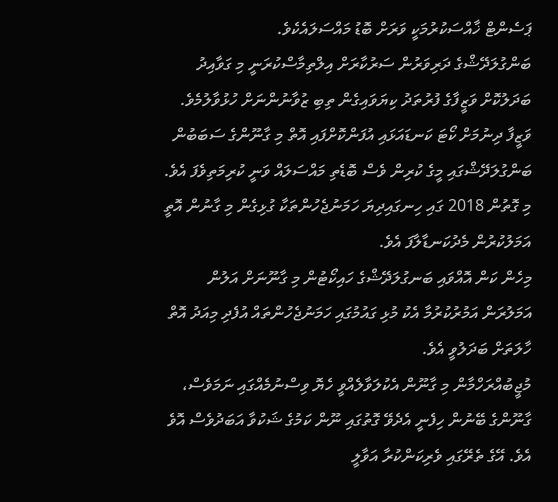ޕަސެންޓް ޚާއްސަކުރުމަކީ ވަރަށް ބޮޑު މައްސަލައެކެވެ.
ބަންގުލަދޭޝްގެ ދަރިވަރުން ސަރުކާރަށް އިލްތިމާސްކުރަނީ މި ގަވާއިދު ބަދަލުކޮށް ވަޒީފާގެ ފުރުތަދު ކިޔަވައިގެން ތިބި ޒުވާނުންނަށް ހުޅުވާލުމެވެ.
ވަޒީފާ ދިނުމަށް ކޯޓަ ކަނޑައަޅައި އުފަންކޮށްފައި އޮތް މި ގާނޫންގެ ސަބަބުން ބަންގުލަދޭޝްގައި މީގެ ކުރިން ވެސް ބޮޑެތި މައްސަލައް ވަނީ ކުރިމަތިވެފަ އެވެ. މި ގޮތުން 2018 ގައި ހިނގައިދިޔަ ހަމަނުޖެހުންތަކާ ގުޅިގެން މި ގާނުން އޮތީ އަމަލުކުރުން މެދުކަނޑާލާފަ އެވެ.
މިހެން ކަން އޮއްވައި ބަނގުލަދޭޝްގެ ހައިކޯޓުން މި ގާނޫނަށް އަލުން އަމަލުރަން އަމުރުކުރުމާ އެކު މުޅި ގައުމުގައި ހަމަނުޖެހުންތައް އުފެދި މިއަދު އޮތް ހާލަތަށް ބަދަލުވީ އެވެ.
މުޖީބުއްރަހްމާން މި ގާނޫން އެކުލަވާލެއްވީ ހެޔޮ ވިސްނުމެއްގައި ނަމަވެސް، ގާނޫންގެ ބޭނުން ހިފެނީ އެދެވޭ ގޮތުގައި ނޫން ކަމުގެ ޝަކުވާ އަބަދުވެސް އޮވެ އެވެ. އޭގެ ތެރޭގައި ވެރިކަންކުރާ އަވާލީ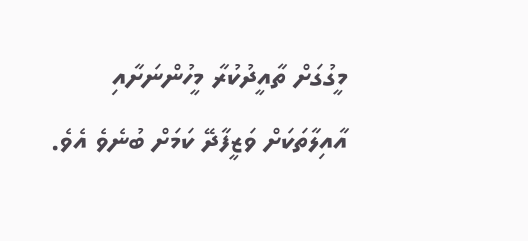މީގުގަށް ތާއީދުކުރާ މީހުންނަށާއި އާއިލާތަކަށް ވަޒީފާދޭ ކަމަށް ބުނެވެ އެވެ.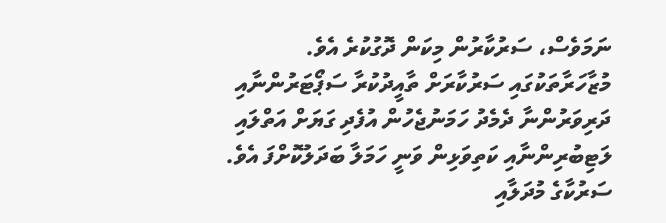ނަމަވެސް، ސަރުކާރުން މިކަން ދޮގުކުރެ އެވެ.
މުޒާހަރާތަކުގައި ސަރުކާރަށް ތާއީދުކުރާ ސަޕޯޓަރުންނާއި ދަރިވަރުންނާ ދެމެދު ހަމަނުޖެހުން އުފެދި ގަޔަށް އަތްލައި ލަޓިބުރިންނާއި ކަތިވަޅިން ވަނީ ހަމަލާ ބަދަލުކޮށްފަ އެވެ.
ސަރުކާގެ މުދަލާއި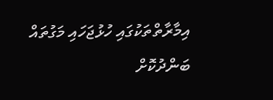އިމާރާތްތަކުގައި ހުޅުޖަހައި މަގުތައް ބަންދުކޮށް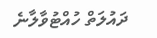ދައުލަތް ހުއްޓުވާލާނެ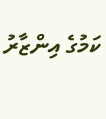ކަމުގެ އިންޒާރު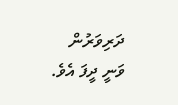ދަރިވަރުން ވަނީ ދީފަ އެވެ.